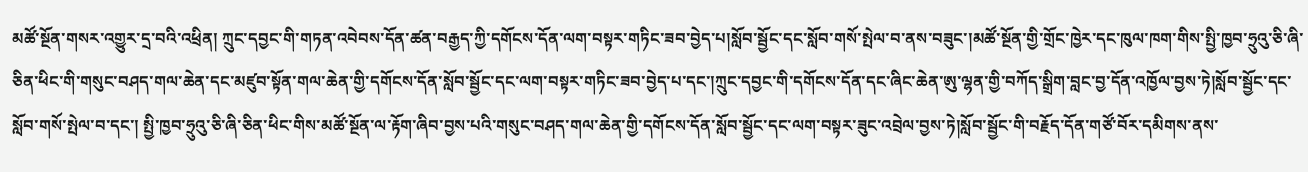མཚོ་སྔོན་གསར་འགྱུར་དྲ་བའི་འཕྲིན། ཀྲུང་དབྱང་གི་གཏན་འབེབས་དོན་ཚན་བརྒྱད་ཀྱི་དགོངས་དོན་ལག་བསྟར་གཏིང་ཟབ་བྱེད་པ།སློབ་སྦྱོང་དང་སློབ་གསོ་སྤེལ་བ་ནས་བཟུང་།མཚོ་སྔོན་གྱི་གྲོང་ཁྱེར་དང་ཁུལ་ཁག་གིས་སྤྱི་ཁྱབ་ཧྲུའུ་ཅི་ཞི་ཅིན་ཕིང་གི་གསུང་བཤད་གལ་ཆེན་དང་མཛུབ་སྟོན་གལ་ཆེན་གྱི་དགོངས་དོན་སློབ་སྦྱོང་དང་ལག་བསྟར་གཏིང་ཟབ་བྱེད་པ་དང་།ཀྲུང་དབྱང་གི་དགོངས་དོན་དང་ཞིང་ཆེན་ཨུ་ལྷན་གྱི་བཀོད་སྒྲིག་བླང་བྱ་དོན་འཁྱོལ་བྱས་ཏེ།སློབ་སྦྱོང་དང་སློབ་གསོ་སྤེལ་བ་དང་། སྤྱི་ཁྱབ་ཧྲུའུ་ཅི་ཞི་ཅིན་ཕིང་གིས་མཚོ་སྔོན་ལ་རྟོག་ཞིབ་བྱས་པའི་གསུང་བཤད་གལ་ཆེན་གྱི་དགོངས་དོན་སློབ་སྦྱོང་དང་ལག་བསྟར་ཟུང་འབྲེལ་བྱས་ཏེ།སློབ་སྦྱོང་གི་བརྗོད་དོན་གཙོ་བོར་དམིགས་ནས་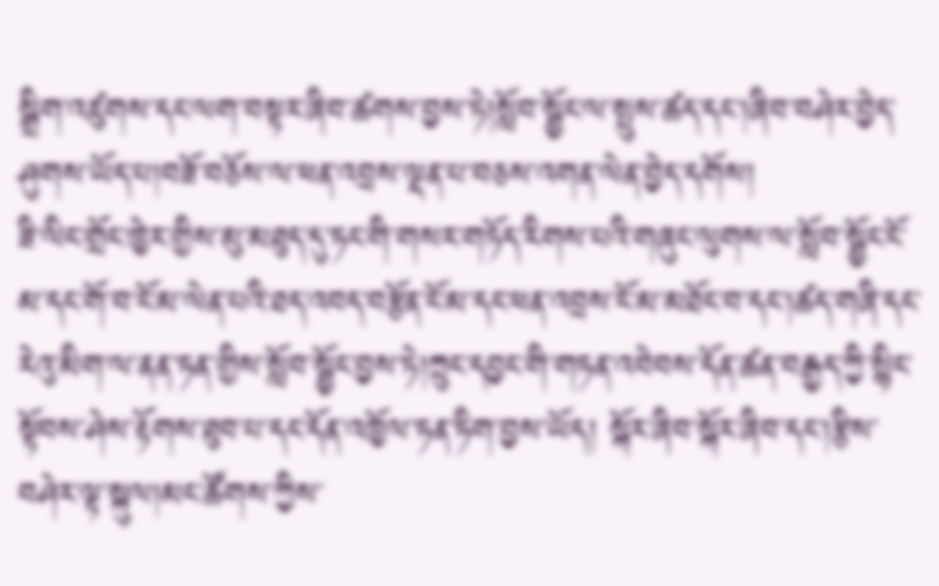སྒྲིག་འཛུགས་དང་ལག་བསྟར་ཞིབ་ཚགས་བྱས་ཏེ།སློབ་སྦྱོང་ལ་སྤུས་ཚད་དང་།ཞིབ་བཤེར་བྱེད་ཤུགས་ཡོད་པ།བཟོ་བཅོས་ལ་ཕན་འབྲས་ལྡན་པ་བཅས་འགན་ལེན་བྱེད་དགོས།
ཟི་ལིང་གྲོང་ཁྱེར་གྱིས་མུ་མཐུད་དུ་ཏང་གི་གསར་གཏོད་རིགས་པའི་གཞུང་ལུགས་ལ་སློབ་སྦྱོང་ངོ་མ་དང་གོ་བ་ངོ་མ་ལེན་པའི་ཐད་འབད་བརྩོན་ངོ་མ་དང་ཕན་འབྲས་ངོ་མ་མཐོང་བ་དང་།ཚད་གཞི་དང་རེའུ་མིག་ལ་ནན་ཏན་གྱིས་སློབ་སྦྱོང་བྱས་ཏེ།ཀྲུང་དབྱང་གི་གཏན་འབེབས་དོན་ཚན་བརྒྱད་ཀྱི་སྙིང་སྟོབས་ཤེས་རྟོགས་ཐུབ་པ་དང་དོན་འཁྱོལ་ཏན་ཏིག་བྱས་ཡོད། སྐོར་ཞིབ་སྐོར་ཞིབ་དང་།རྩིས་བཤེར་ལྟ་སྐུལ།མང་ཚོགས་ཀྱིས་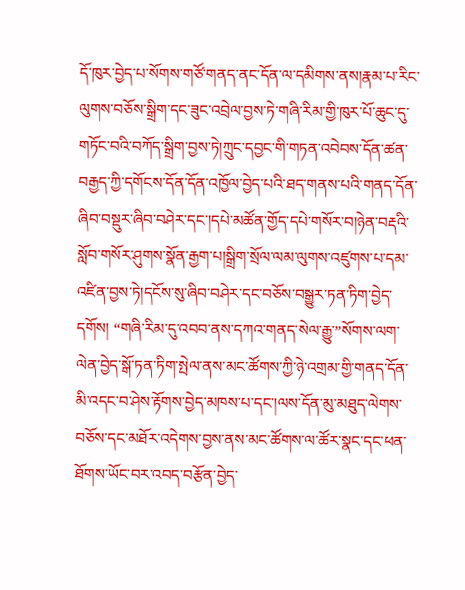དོ་ཁུར་བྱེད་པ་སོགས་གཙོ་གནད་ནང་དོན་ལ་དམིགས་ནས།རྣམ་པ་རིང་ལུགས་བཅོས་སྒྲིག་དང་ཟུང་འབྲེལ་བྱས་ཏེ་གཞི་རིམ་གྱི་ཁུར་པོ་ཆུང་དུ་གཏོང་བའི་བཀོད་སྒྲིག་བྱས་ཏེ།ཀྲུང་དབྱང་གི་གཏན་འབེབས་དོན་ཚན་བརྒྱད་ཀྱི་དགོངས་དོན་དོན་འཁྱོལ་བྱེད་པའི་ཐད་གནས་པའི་གནད་དོན་ཞིབ་བསྡུར་ཞིབ་བཤེར་དང་།དཔེ་མཚོན་གྱོད་དཔེ་གསོར་བ།ཉེན་བརྡའི་སློབ་གསོར་ཤུགས་སྣོན་རྒྱག་པ།སྒྲིག་སྲོལ་ལམ་ལུགས་འཛུགས་པ་དམ་འཛིན་བྱས་ཏེ།དངོས་སུ་ཞིབ་བཤེར་དང་བཅོས་བསྒྱུར་ཏན་ཏིག་བྱེད་དགོས། “གཞི་རིམ་དུ་འབབ་ནས་དཀའ་གནད་སེལ་རྒྱུ་”སོགས་ལག་ལེན་བྱེད་སྒོ་ཏན་ཏིག་སྤེལ་ནས་མང་ཚོགས་ཀྱི་ཉེ་འགྲམ་གྱི་གནད་དོན་མི་འདང་བ་ཤེས་རྟོགས་བྱེད་མཁས་པ་དང་།ལས་དོན་མུ་མཐུད་ལེགས་བཅོས་དང་མཐོར་འདེགས་བྱས་ནས་མང་ཚོགས་ལ་ཚོར་སྣང་དང་ཕན་ཐོགས་ཡོང་བར་འབད་བརྩོན་བྱེད་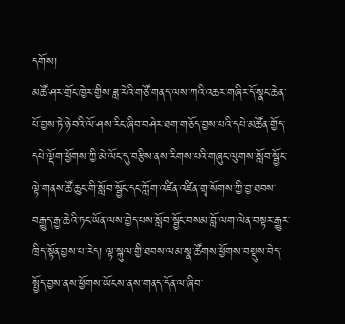དགོས།
མཚོ་ཤར་གྲོང་ཁྱེར་གྱིས་ཟླ་རེའི་གཙོ་གནད་ལས་ཀའི་འཆར་གཞིར་དོ་སྣང་ཆེན་པོ་བྱས་ཏེ་ཉེ་བའི་ལོ་ཤས་རིང་ཞིབ་བཤེར་ཐག་གཅོད་བྱས་པའི་དཔེ་མཚོན་གྱོད་དཔེ་ལྡོག་ཕྱོགས་ཀྱི་མེ་ལོང་དུ་བརྩིས་ནས་རིགས་པའི་གཞུང་ལུགས་སློབ་སྦྱོང་ལྟེ་གནས་ཚོ་ཆུང་གི་སློབ་སྦྱོང་དང་ཀློག་འཛིན་འཛིན་གྲྭ་སོགས་ཀྱི་བྱ་ཐབས་བརྒྱུད་རྒྱ་ཆེའི་ཏང་ཡོན་ལས་བྱེད་པས་སློབ་སྦྱོང་བསམ་བློ་ལག་ལེན་བསྟར་རྒྱུར་ཁྲིད་སྟོན་བྱས་པ་རེད། ལྟ་སྐུལ་གྱི་ཐབས་ལམ་སྣ་ཚོགས་ཕྱོགས་བསྡུས་བེད་སྤྱོད་བྱས་ནས་ཕྱོགས་ཡོངས་ནས་གནད་དོན་ལ་ཞིབ་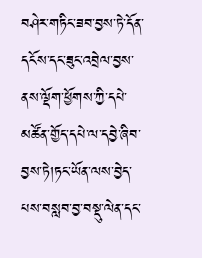བཤེར་གཏིང་ཟབ་བྱས་ཏེ་དོན་དངོས་དང་ཟུང་འབྲེལ་བྱས་ནས་ལྡོག་ཕྱོགས་ཀྱི་དཔེ་མཚོན་གྱོད་དཔེ་ལ་དབྱེ་ཞིབ་བྱས་ཏེ།ཏང་ཡོན་ལས་བྱེད་པས་བསླབ་བྱ་བསྡུ་ལེན་དང་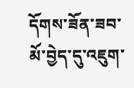དོགས་ཟོན་ཟབ་མོ་བྱེད་དུ་འཇུག་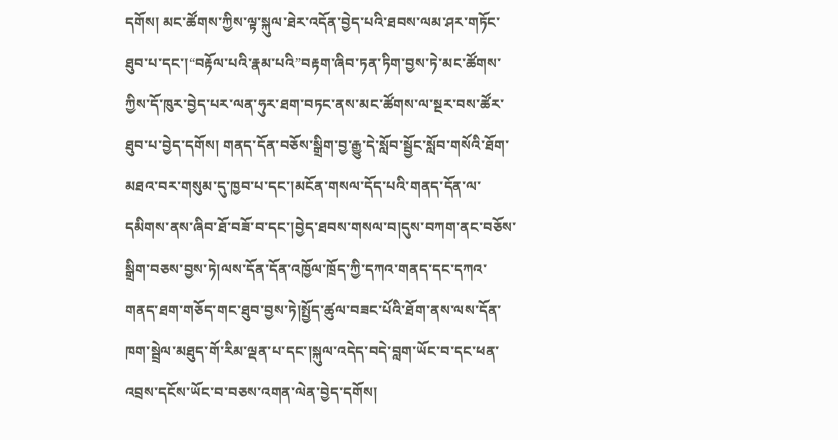དགོས། མང་ཚོགས་ཀྱིས་ལྟ་སྐུལ་ཐེར་འདོན་བྱེད་པའི་ཐབས་ལམ་ཤར་གཏོང་ཐུབ་པ་དང་།“བརྟོལ་པའི་རྣམ་པའི”བརྟག་ཞིབ་ཏན་ཏིག་བྱས་ཏེ་མང་ཚོགས་ཀྱིས་དོ་ཁུར་བྱེད་པར་ལན་ཧུར་ཐག་བཏང་ནས་མང་ཚོགས་ལ་སྔར་བས་ཚོར་ཐུབ་པ་བྱེད་དགོས། གནད་དོན་བཅོས་སྒྲིག་བྱ་རྒྱུ་དེ་སློབ་སྦྱོང་སློབ་གསོའི་ཐོག་མཐའ་བར་གསུམ་དུ་ཁྱབ་པ་དང་།མངོན་གསལ་དོད་པའི་གནད་དོན་ལ་དམིགས་ནས་ཞིབ་ཐོ་བཟོ་བ་དང་།བྱེད་ཐབས་གསལ་བ།དུས་བཀག་ནང་བཅོས་སྒྲིག་བཅས་བྱས་ཏེ།ལས་དོན་དོན་འཁྱོལ་ཁྲོད་ཀྱི་དཀའ་གནད་དང་དཀའ་གནད་ཐག་གཅོད་གང་ཐུབ་བྱས་ཏེ།སྤྱོད་ཚུལ་བཟང་པོའི་ཐོག་ནས་ལས་དོན་ཁག་སྦྲེལ་མཐུད་གོ་རིམ་ལྡན་པ་དང་།སྐུལ་འདེད་བདེ་བླག་ཡོང་བ་དང་ཕན་འབྲས་དངོས་ཡོང་བ་བཅས་འགན་ལེན་བྱེད་དགོས།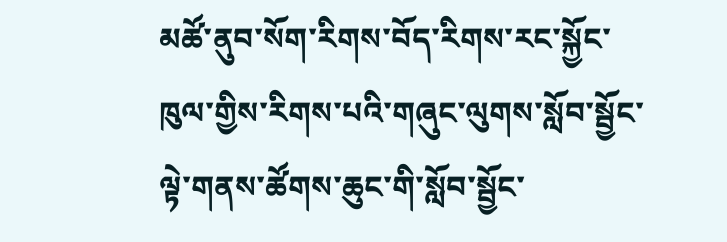མཚོ་ནུབ་སོག་རིགས་བོད་རིགས་རང་སྐྱོང་ཁུལ་གྱིས་རིགས་པའི་གཞུང་ལུགས་སློབ་སྦྱོང་ལྟེ་གནས་ཚོགས་ཆུང་གི་སློབ་སྦྱོང་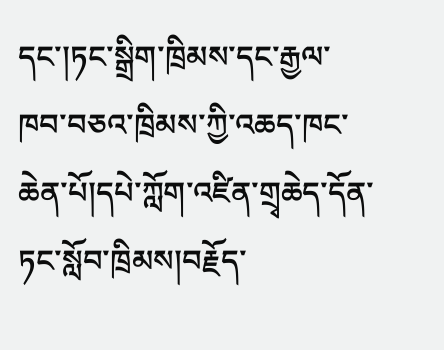དང་།ཏང་སྒྲིག་ཁྲིམས་དང་རྒྱལ་ཁབ་བཅའ་ཁྲིམས་ཀྱི་འཆད་ཁང་ཆེན་པོ།དཔེ་ཀློག་འཛིན་གྲྭཆེད་དོན་ཏང་སློབ་ཁྲིམས།བརྗོད་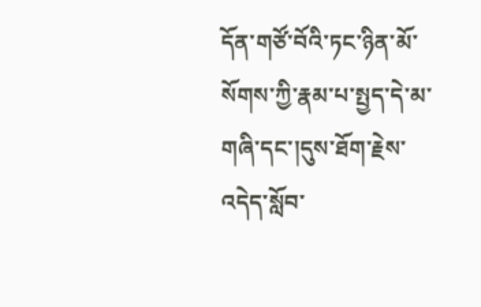དོན་གཙོ་བོའི་ཏང་ཉིན་མོ་སོགས་ཀྱི་རྣམ་པ་སྤྱད་དེ་མ་གཞི་དང་།དུས་ཐོག་རྗེས་འདེད་སློབ་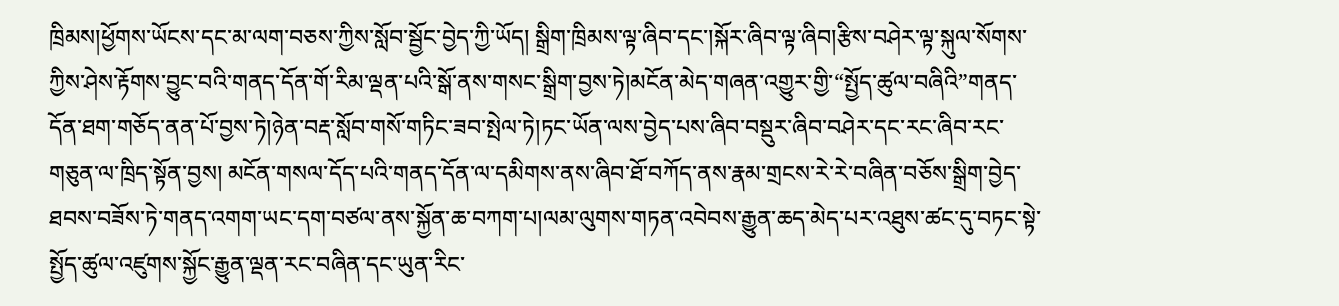ཁྲིམས།ཕྱོགས་ཡོངས་དང་མ་ལག་བཅས་ཀྱིས་སློབ་སྦྱོང་བྱེད་ཀྱི་ཡོད། སྒྲིག་ཁྲིམས་ལྟ་ཞིབ་དང་།སྐོར་ཞིབ་ལྟ་ཞིབ།རྩིས་བཤེར་ལྟ་སྐུལ་སོགས་ཀྱིས་ཤེས་རྟོགས་བྱུང་བའི་གནད་དོན་གོ་རིམ་ལྡན་པའི་སྒོ་ནས་གསང་སྒྲིག་བྱས་ཏེ།མངོན་མེད་གཞན་འགྱུར་གྱི་“སྤྱོད་ཚུལ་བཞིའི”གནད་དོན་ཐག་གཅོད་ནན་པོ་བྱས་ཏེ།ཉེན་བརྡ་སློབ་གསོ་གཏིང་ཟབ་སྤེལ་ཏེ།ཏང་ཡོན་ལས་བྱེད་པས་ཞིབ་བསྡུར་ཞིབ་བཤེར་དང་རང་ཞིབ་རང་གཅུན་ལ་ཁྲིད་སྟོན་བྱས། མངོན་གསལ་དོད་པའི་གནད་དོན་ལ་དམིགས་ནས་ཞིབ་ཐོ་བཀོད་ནས་རྣམ་གྲངས་རེ་རེ་བཞིན་བཅོས་སྒྲིག་བྱེད་ཐབས་བཟོས་ཏེ་གནད་འགག་ཡང་དག་བཙལ་ནས་སྐྱོན་ཆ་བཀག་པ།ལམ་ལུགས་གཏན་འབེབས་རྒྱུན་ཆད་མེད་པར་འཐུས་ཚང་དུ་བཏང་སྟེ་སྤྱོད་ཚུལ་འཛུགས་སྐྱོང་རྒྱུན་ལྡན་རང་བཞིན་དང་ཡུན་རིང་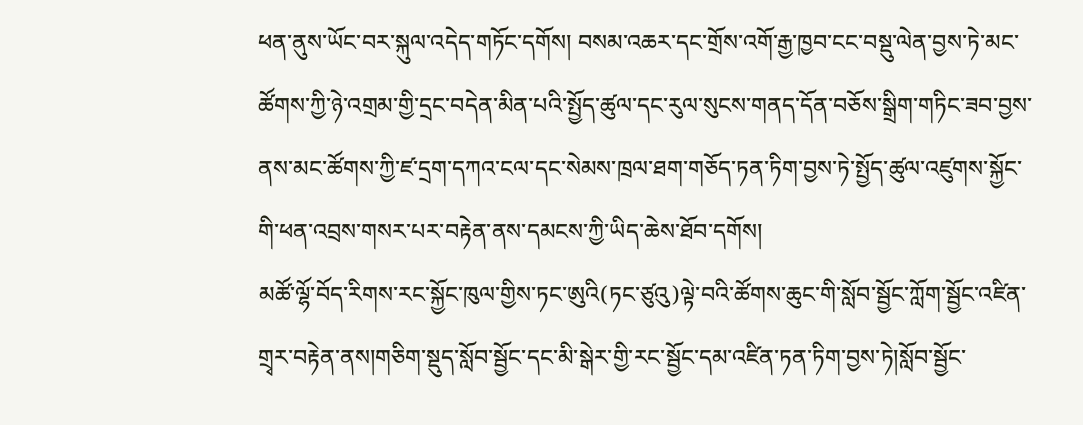ཕན་ནུས་ཡོང་བར་སྐུལ་འདེད་གཏོང་དགོས། བསམ་འཆར་དང་གྲོས་འགོ་རྒྱ་ཁྱབ་ངང་བསྡུ་ལེན་བྱས་ཏེ་མང་ཚོགས་ཀྱི་ཉེ་འགྲམ་གྱི་དྲང་བདེན་མིན་པའི་སྤྱོད་ཚུལ་དང་རུལ་སུངས་གནད་དོན་བཅོས་སྒྲིག་གཏིང་ཟབ་བྱས་ནས་མང་ཚོགས་ཀྱི་ཛ་དྲག་དཀའ་ངལ་དང་སེམས་ཁྲལ་ཐག་གཅོད་ཏན་ཏིག་བྱས་ཏེ་སྤྱོད་ཚུལ་འཛུགས་སྐྱོང་གི་ཕན་འབྲས་གསར་པར་བརྟེན་ནས་དམངས་ཀྱི་ཡིད་ཆེས་ཐོབ་དགོས།
མཚོ་ལྷོ་བོད་རིགས་རང་སྐྱོང་ཁུལ་གྱིས་ཏང་ཨུའི(ཏང་ཙུའུ)ལྟེ་བའི་ཚོགས་ཆུང་གི་སློབ་སྦྱོང་ཀློག་སྦྱོང་འཛིན་གྲྭར་བརྟེན་ནས།གཅིག་སྡུད་སློབ་སྦྱོང་དང་མི་སྒེར་གྱི་རང་སྦྱོང་དམ་འཛིན་ཏན་ཏིག་བྱས་ཏེ།སློབ་སྦྱོང་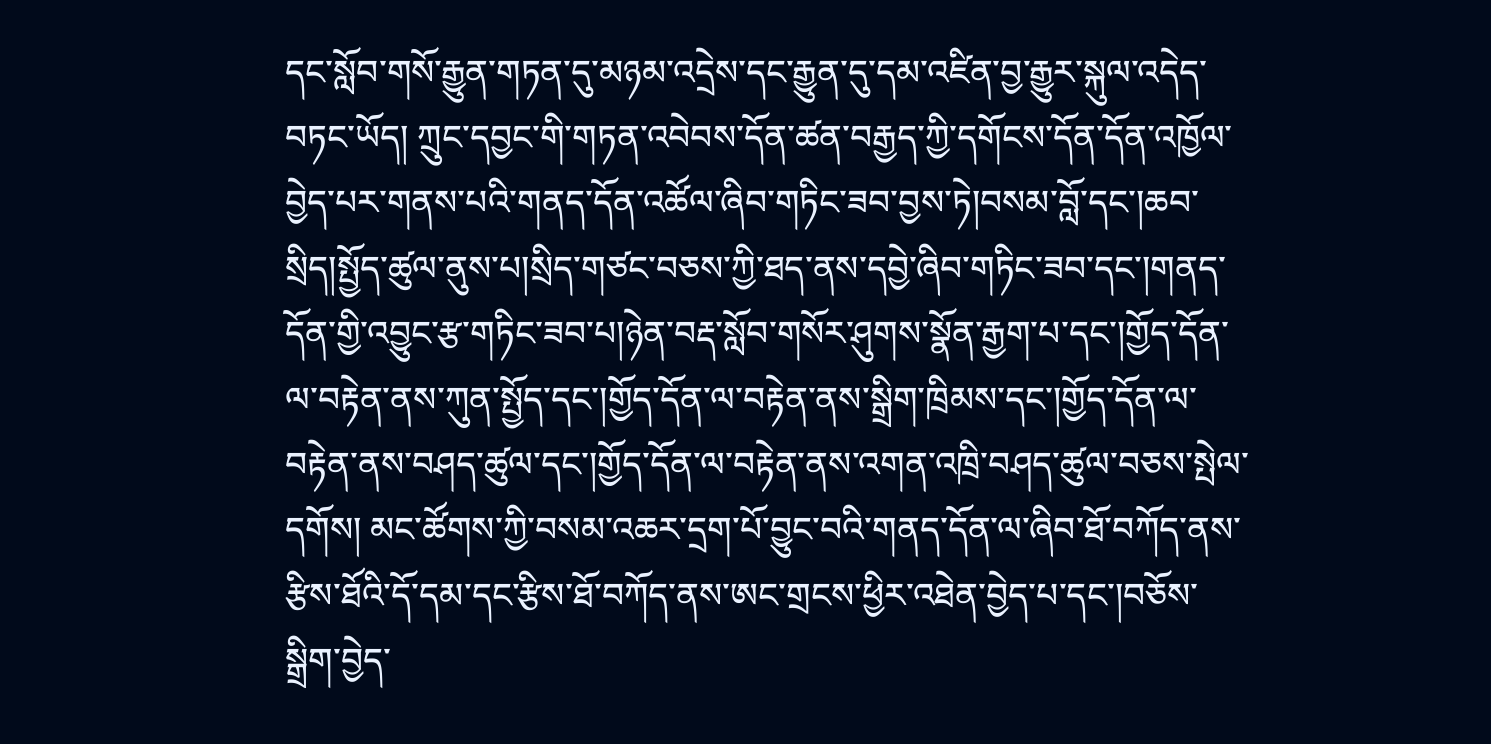དང་སློབ་གསོ་རྒྱུན་གཏན་དུ་མཉམ་འདྲེས་དང་རྒྱུན་དུ་དམ་འཛིན་བྱ་རྒྱུར་སྐུལ་འདེད་བཏང་ཡོད། ཀྲུང་དབྱང་གི་གཏན་འབེབས་དོན་ཚན་བརྒྱད་ཀྱི་དགོངས་དོན་དོན་འཁྱོལ་བྱེད་པར་གནས་པའི་གནད་དོན་འཚོལ་ཞིབ་གཏིང་ཟབ་བྱས་ཏེ།བསམ་བློ་དང་།ཆབ་སྲིད།སྤྱོད་ཚུལ་ནུས་པ།སྲིད་གཙང་བཅས་ཀྱི་ཐད་ནས་དབྱེ་ཞིབ་གཏིང་ཟབ་དང་།གནད་དོན་གྱི་འབྱུང་རྩ་གཏིང་ཟབ་པ།ཉེན་བརྡ་སློབ་གསོར་ཤུགས་སྣོན་རྒྱག་པ་དང་།གྱོད་དོན་ལ་བརྟེན་ནས་ཀུན་སྤྱོད་དང་།གྱོད་དོན་ལ་བརྟེན་ནས་སྒྲིག་ཁྲིམས་དང་།གྱོད་དོན་ལ་བརྟེན་ནས་བཤད་ཚུལ་དང་།གྱོད་དོན་ལ་བརྟེན་ནས་འགན་འཁྲི་བཤད་ཚུལ་བཅས་སྤེལ་དགོས། མང་ཚོགས་ཀྱི་བསམ་འཆར་དྲག་པོ་བྱུང་བའི་གནད་དོན་ལ་ཞིབ་ཐོ་བཀོད་ནས་རྩིས་ཐོའི་དོ་དམ་དང་རྩིས་ཐོ་བཀོད་ནས་ཨང་གྲངས་ཕྱིར་འཐེན་བྱེད་པ་དང་།བཅོས་སྒྲིག་བྱེད་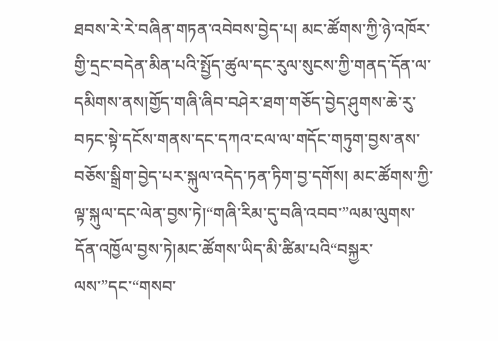ཐབས་རེ་རེ་བཞིན་གཏན་འབེབས་བྱེད་པ། མང་ཚོགས་ཀྱི་ཉེ་འཁོར་གྱི་དྲང་བདེན་མིན་པའི་སྤྱོད་ཚུལ་དང་རུལ་སུངས་ཀྱི་གནད་དོན་ལ་དམིགས་ནས།གྱོད་གཞི་ཞིབ་བཤེར་ཐག་གཅོད་བྱེད་ཤུགས་ཆེ་རུ་བཏང་སྟེ་དངོས་གནས་དང་དཀའ་ངལ་ལ་གདོང་གཏུག་བྱས་ནས་བཅོས་སྒྲིག་བྱེད་པར་སྐུལ་འདེད་ཏན་ཏིག་བྱ་དགོས། མང་ཚོགས་ཀྱི་ལྟ་སྐུལ་དང་ལེན་བྱས་ཏེ།“གཞི་རིམ་དུ་བཞི་འབབ་”ལམ་ལུགས་དོན་འཁྱོལ་བྱས་ཏེ།མང་ཚོགས་ཡིད་མི་ཚིམ་པའི“བསྐྱར་ལས་”དང་“གསབ་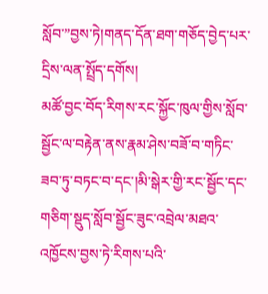སློབ་”བྱས་ཏེ།གནད་དོན་ཐག་གཅོད་བྱེད་པར་དྲིས་ལན་སྤྲོད་དགོས།
མཚོ་བྱང་བོད་རིགས་རང་སྐྱོང་ཁུལ་གྱིས་སློབ་སྦྱོང་ལ་བརྟེན་ནས་རྣམ་ཤེས་བཟོ་བ་གཏིང་ཟབ་ཏུ་བཏང་བ་དང་།མི་སྒེར་གྱི་རང་སྦྱོང་དང་གཅིག་སྡུད་སློབ་སྦྱོང་ཟུང་འབྲེལ་མཐའ་འཁྱོངས་བྱས་ཏེ་རིགས་པའི་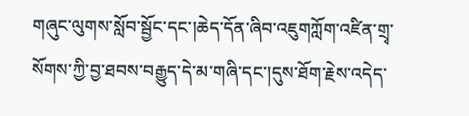གཞུང་ལུགས་སློབ་སྦྱོང་དང་།ཆེད་དོན་ཞིབ་འཇུགཀློག་འཛིན་གྲྭ་སོགས་ཀྱི་བྱ་ཐབས་བརྒྱུད་དེ་མ་གཞི་དང་།དུས་ཐོག་རྗེས་འདེད་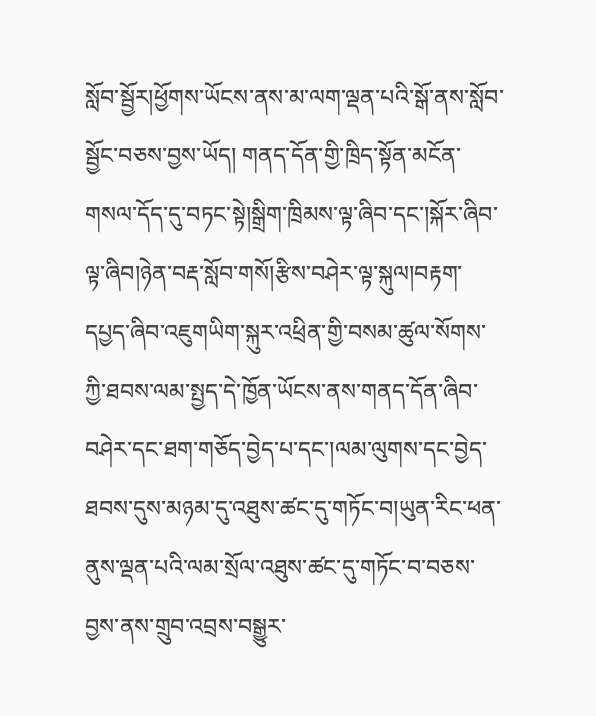སློབ་སྦྱོར།ཕྱོགས་ཡོངས་ནས་མ་ལག་ལྡན་པའི་སྒོ་ནས་སློབ་སྦྱོང་བཅས་བྱས་ཡོད། གནད་དོན་གྱི་ཁྲིད་སྟོན་མངོན་གསལ་དོད་དུ་བཏང་སྟེ།སྒྲིག་ཁྲིམས་ལྟ་ཞིབ་དང་།སྐོར་ཞིབ་ལྟ་ཞིབ།ཉེན་བརྡ་སློབ་གསོ།རྩིས་བཤེར་ལྟ་སྐུལ།བརྟག་དཔྱད་ཞིབ་འཇུགཡིག་སྐུར་འཕྲིན་གྱི་བསམ་ཚུལ་སོགས་ཀྱི་ཐབས་ལམ་སྤྱད་དེ་ཁྱོན་ཡོངས་ནས་གནད་དོན་ཞིབ་བཤེར་དང་ཐག་གཅོད་བྱེད་པ་དང་།ལམ་ལུགས་དང་བྱེད་ཐབས་དུས་མཉམ་དུ་འཐུས་ཚང་དུ་གཏོང་བ།ཡུན་རིང་ཕན་ནུས་ལྡན་པའི་ལམ་སྲོལ་འཐུས་ཚང་དུ་གཏོང་བ་བཅས་བྱས་ནས་གྲུབ་འབྲས་བསྒྱུར་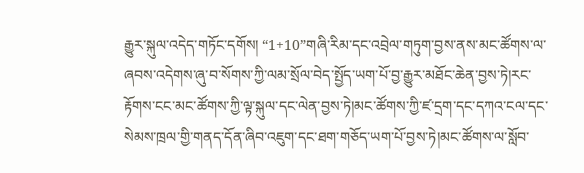རྒྱུར་སྐུལ་འདེད་གཏོང་དགོས། “1+10”གཞི་རིམ་དང་འབྲེལ་གཏུག་བྱས་ནས་མང་ཚོགས་ལ་ཞབས་འདེགས་ཞུ་བ་སོགས་ཀྱི་ལམ་སྲོལ་བེད་སྤྱོད་ཡག་པོ་བྱ་རྒྱུར་མཐོང་ཆེན་བྱས་ཏེ།རང་རྟོགས་ངང་མང་ཚོགས་ཀྱི་ལྟ་སྐུལ་དང་ལེན་བྱས་ཏེ།མང་ཚོགས་ཀྱི་ཛ་དྲག་དང་དཀའ་ངལ་དང་སེམས་ཁྲལ་གྱི་གནད་དོན་ཞིབ་འཇུག་དང་ཐག་གཅོད་ཡག་པོ་བྱས་ཏེ།མང་ཚོགས་ལ་སློབ་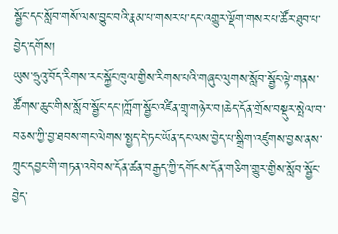སྦྱོང་དང་སློབ་གསོ་ལས་བྱུང་བའི་རྣམ་པ་གསར་པ་དང་འགྱུར་ལྡོག་གསར་པ་ཚོར་ཐུབ་པ་བྱེད་དགོས།
ཡུས་ཧྲུའུ་བོད་རིགས་རང་སྐྱོང་ཁུལ་གྱིས་རིགས་པའི་གཞུང་ལུགས་སློབ་སྦྱོང་ལྟེ་གནས་ཚོགས་ཆུང་གིས་སློབ་སྦྱོང་དང་།ཀློག་སྦྱོང་འཛིན་གྲྭ་གཉེར་བ།ཆེད་དོན་གྲོས་བསྡུར་སྤེལ་བ་བཅས་ཀྱི་བྱ་ཐབས་གང་ལེགས་སྤྱད་དེ་ཏང་ཡོན་དང་ལས་བྱེད་པ་སྒྲིག་འཛུགས་བྱས་ནས་ཀྲུང་དབྱང་གི་གཏན་འབེབས་དོན་ཚན་བརྒྱད་ཀྱི་དགོངས་དོན་གཅིག་གྱུར་གྱིས་སློབ་སྦྱོང་བྱེད་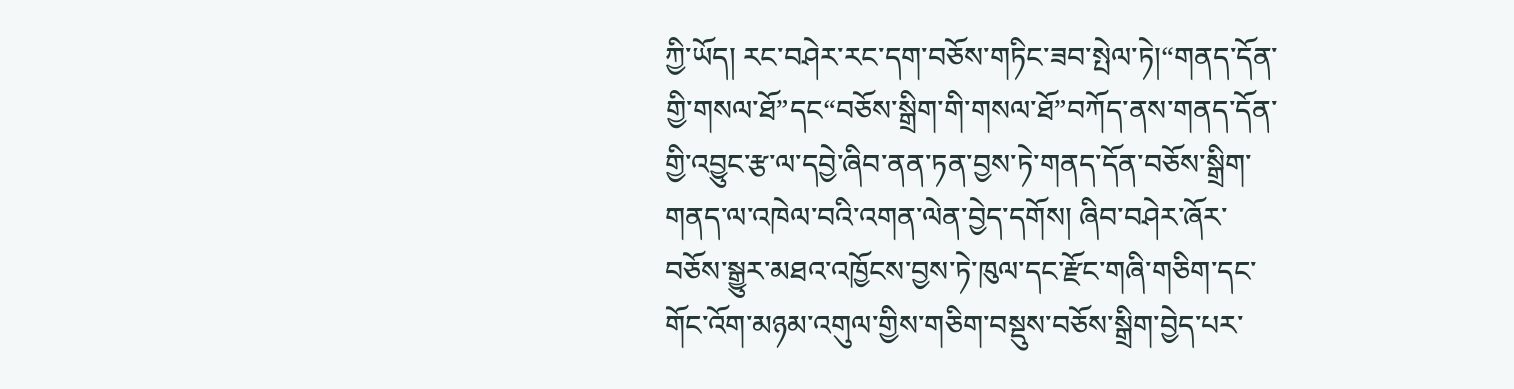ཀྱི་ཡོད། རང་བཤེར་རང་དག་བཅོས་གཏིང་ཟབ་སྤེལ་ཏེ།“གནད་དོན་གྱི་གསལ་ཐོ”དང“བཅོས་སྒྲིག་གི་གསལ་ཐོ”བཀོད་ནས་གནད་དོན་གྱི་འབྱུང་རྩ་ལ་དབྱེ་ཞིབ་ནན་ཏན་བྱས་ཏེ་གནད་དོན་བཅོས་སྒྲིག་གནད་ལ་འཁེལ་བའི་འགན་ལེན་བྱེད་དགོས། ཞིབ་བཤེར་ཞོར་བཅོས་སྒྱུར་མཐའ་འཁྱོངས་བྱས་ཏེ་ཁུལ་དང་རྫོང་གཞི་གཅིག་དང་གོང་འོག་མཉམ་འགུལ་གྱིས་གཅིག་བསྡུས་བཅོས་སྒྲིག་བྱེད་པར་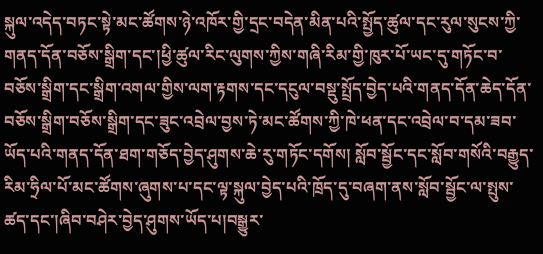སྐུལ་འདེད་བཏང་སྟེ་མང་ཚོགས་ཉེ་འཁོར་གྱི་དྲང་བདེན་མིན་པའི་སྤྱོད་ཚུལ་དང་རུལ་སུངས་ཀྱི་གནད་དོན་བཅོས་སྒྲིག་དང་།ཕྱི་ཚུལ་རིང་ལུགས་ཀྱིས་གཞི་རིམ་གྱི་ཁུར་པོ་ཡང་དུ་གཏོང་བ་བཅོས་སྒྲིག་དང་སྒྲིག་འགལ་གྱིས་ལག་རྟགས་དང་དངུལ་བསྡུ་སྤྲོད་བྱེད་པའི་གནད་དོན་ཆེད་དོན་བཅོས་སྒྲིག་བཅོས་སྒྲིག་དང་ཟུང་འབྲེལ་བྱས་ཏེ་མང་ཚོགས་ཀྱི་ཁེ་ཕན་དང་འབྲེལ་བ་དམ་ཟབ་ཡོད་པའི་གནད་དོན་ཐག་གཅོད་བྱེད་ཤུགས་ཆེ་རུ་གཏོང་དགོས། སློབ་སྦྱོང་དང་སློབ་གསོའི་བརྒྱུད་རིམ་ཧྲིལ་པོ་མང་ཚོགས་ཞུགས་པ་དང་ལྟ་སྐུལ་བྱེད་པའི་ཁྲོད་དུ་བཞག་ནས་སློབ་སྦྱོང་ལ་སྤུས་ཚད་དང་།ཞིབ་བཤེར་བྱེད་ཤུགས་ཡོད་པ།བསྒྱུར་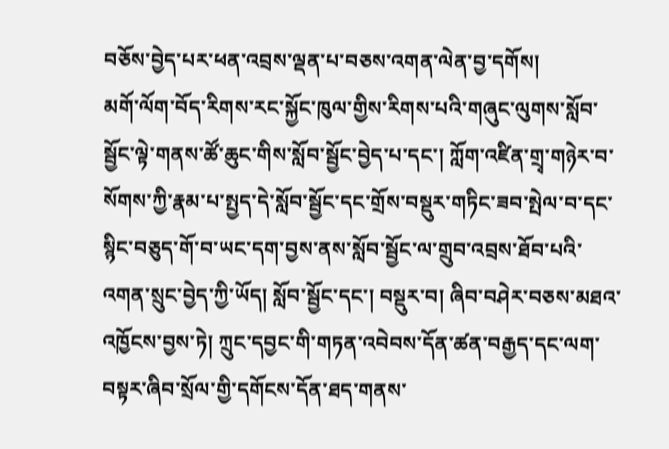བཅོས་བྱེད་པར་ཕན་འབྲས་ལྡན་པ་བཅས་འགན་ལེན་བྱ་དགོས།
མགོ་ལོག་བོད་རིགས་རང་སྐྱོང་ཁུལ་གྱིས་རིགས་པའི་གཞུང་ལུགས་སློབ་སྦྱོང་ལྟེ་གནས་ཚོ་ཆུང་གིས་སློབ་སྦྱོང་བྱེད་པ་དང་། ཀློག་འཛིན་གྲྭ་གཉེར་བ་སོགས་ཀྱི་རྣམ་པ་སྤྱད་དེ་སློབ་སྦྱོང་དང་གྲོས་བསྡུར་གཏིང་ཟབ་སྤེལ་བ་དང་སྙིང་བཅུད་གོ་བ་ཡང་དག་བྱས་ནས་སློབ་སྦྱོང་ལ་གྲུབ་འབྲས་ཐོབ་པའི་འགན་སྲུང་བྱེད་ཀྱི་ཡོད། སློབ་སྦྱོང་དང་། བསྡུར་བ། ཞིབ་བཤེར་བཅས་མཐའ་འཁྱོངས་བྱས་ཏེ། ཀྲུང་དབྱང་གི་གཏན་འབེབས་དོན་ཚན་བརྒྱད་དང་ལག་བསྟར་ཞིབ་སྲོལ་གྱི་དགོངས་དོན་ཐད་གནས་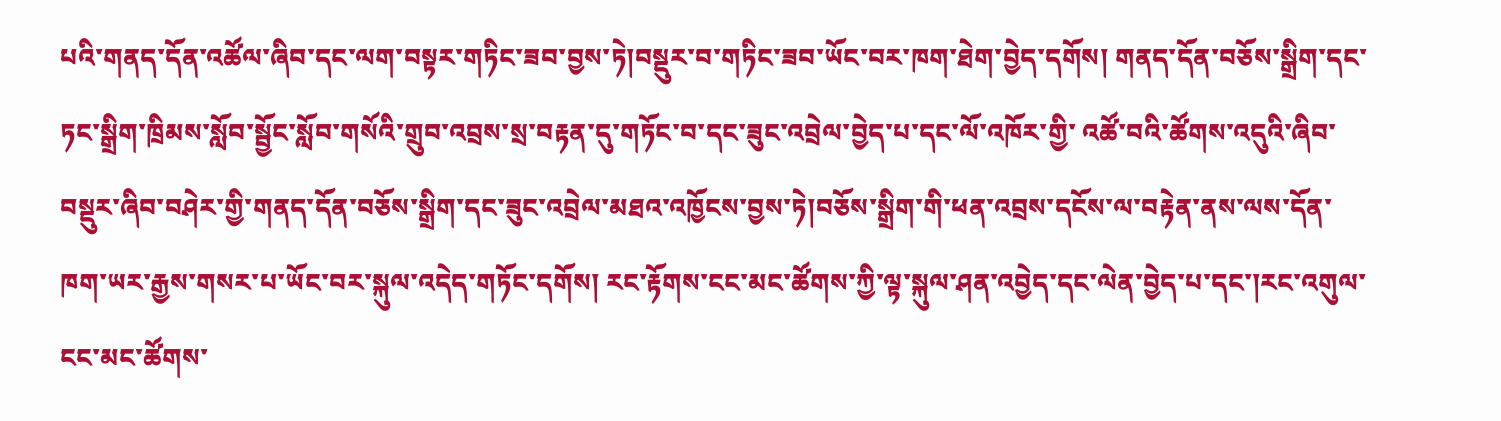པའི་གནད་དོན་འཚོལ་ཞིབ་དང་ལག་བསྟར་གཏིང་ཟབ་བྱས་ཏེ།བསྡུར་བ་གཏིང་ཟབ་ཡོང་བར་ཁག་ཐེག་བྱེད་དགོས། གནད་དོན་བཅོས་སྒྲིག་དང་ཏང་སྒྲིག་ཁྲིམས་སློབ་སྦྱོང་སློབ་གསོའི་གྲུབ་འབྲས་སྲ་བརྟན་དུ་གཏོང་བ་དང་ཟུང་འབྲེལ་བྱེད་པ་དང་ལོ་འཁོར་གྱི་ འཚོ་བའི་ཚོགས་འདུའི་ཞིབ་བསྡུར་ཞིབ་བཤེར་གྱི་གནད་དོན་བཅོས་སྒྲིག་དང་ཟུང་འབྲེལ་མཐའ་འཁྱོངས་བྱས་ཏེ།བཅོས་སྒྲིག་གི་ཕན་འབྲས་དངོས་ལ་བརྟེན་ནས་ལས་དོན་ཁག་ཡར་རྒྱས་གསར་པ་ཡོང་བར་སྐུལ་འདེད་གཏོང་དགོས། རང་རྟོགས་ངང་མང་ཚོགས་ཀྱི་ལྟ་སྐུལ་ཤན་འབྱེད་དང་ལེན་བྱེད་པ་དང་།རང་འགུལ་ངང་མང་ཚོགས་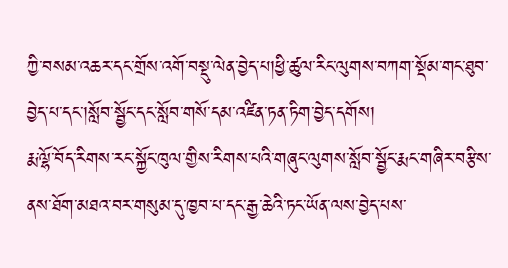ཀྱི་བསམ་འཆར་དང་གྲོས་འགོ་བསྡུ་ལེན་བྱེད་པ།ཕྱི་ཚུལ་རིང་ལུགས་བཀག་སྡོམ་གང་ཐུབ་བྱེད་པ་དང་།སློབ་སྦྱོང་དང་སློབ་གསོ་དམ་འཛིན་ཏན་ཏིག་བྱེད་དགོས།
རྨ་ལྷོ་བོད་རིགས་རང་སྐྱོང་ཁུལ་གྱིས་རིགས་པའི་གཞུང་ལུགས་སློབ་སྦྱོང་རྨང་གཞིར་བརྩིས་ནས་ཐོག་མཐའ་བར་གསུམ་དུ་ཁྱབ་པ་དང་རྒྱ་ཆེའི་ཏང་ཡོན་ལས་བྱེད་པས་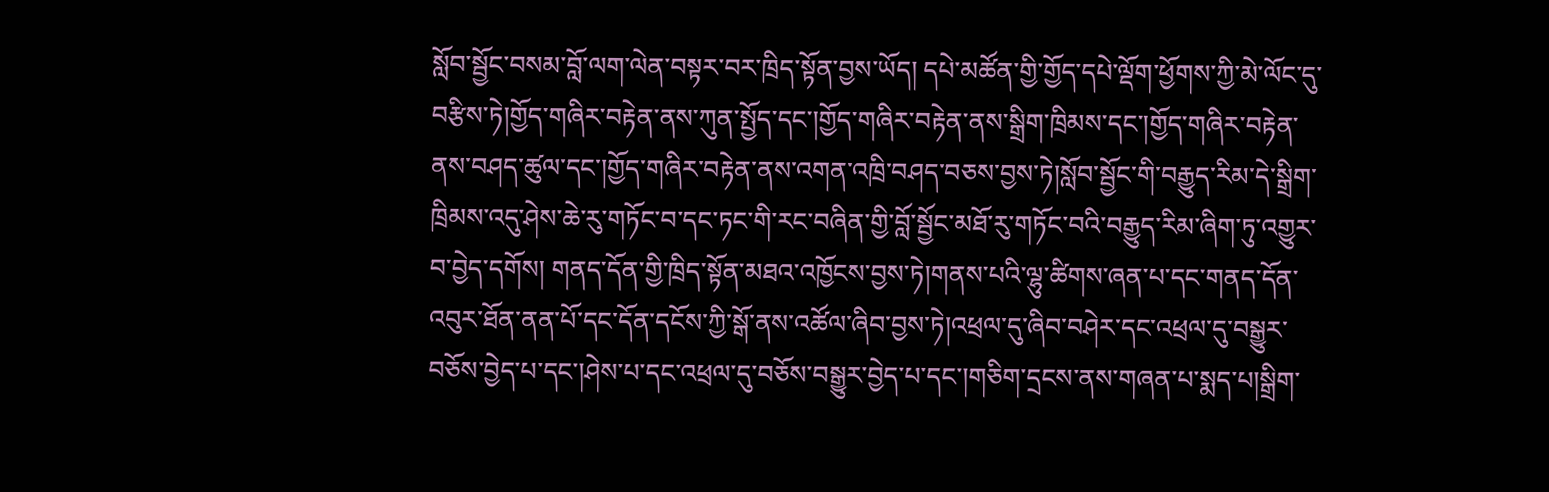སློབ་སྦྱོང་བསམ་བློ་ལག་ལེན་བསྟར་བར་ཁྲིད་སྟོན་བྱས་ཡོད། དཔེ་མཚོན་གྱི་གྱོད་དཔེ་ལྡོག་ཕྱོགས་ཀྱི་མེ་ལོང་དུ་བརྩིས་ཏེ།གྱོད་གཞིར་བརྟེན་ནས་ཀུན་སྤྱོད་དང་།གྱོད་གཞིར་བརྟེན་ནས་སྒྲིག་ཁྲིམས་དང་།གྱོད་གཞིར་བརྟེན་ནས་བཤད་ཚུལ་དང་།གྱོད་གཞིར་བརྟེན་ནས་འགན་འཁྲི་བཤད་བཅས་བྱས་ཏེ།སློབ་སྦྱོང་གི་བརྒྱུད་རིམ་དེ་སྒྲིག་ཁྲིམས་འདུ་ཤེས་ཆེ་རུ་གཏོང་བ་དང་ཏང་གི་རང་བཞིན་གྱི་བློ་སྦྱོང་མཐོ་རུ་གཏོང་བའི་བརྒྱུད་རིམ་ཞིག་ཏུ་འགྱུར་བ་བྱེད་དགོས། གནད་དོན་གྱི་ཁྲིད་སྟོན་མཐའ་འཁྱོངས་བྱས་ཏེ།གནས་པའི་ལྷུ་ཚིགས་ཞན་པ་དང་གནད་དོན་འབུར་ཐོན་ནན་པོ་དང་དོན་དངོས་ཀྱི་སྒོ་ནས་འཚོལ་ཞིབ་བྱས་ཏེ།འཕྲལ་དུ་ཞིབ་བཤེར་དང་འཕྲལ་དུ་བསྒྱུར་བཅོས་བྱེད་པ་དང་།ཤེས་པ་དང་འཕྲལ་དུ་བཅོས་བསྒྱུར་བྱེད་པ་དང་།གཅིག་དྲངས་ནས་གཞན་པ་སྨད་པ།སྒྲིག་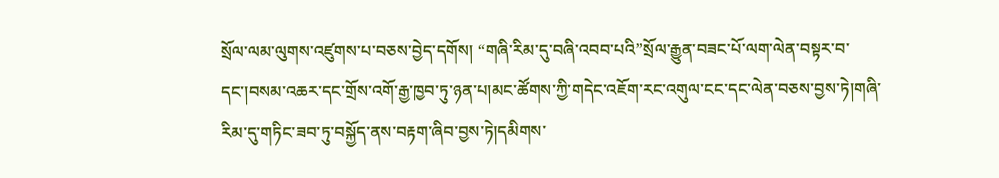སྲོལ་ལམ་ལུགས་འཛུགས་པ་བཅས་བྱེད་དགོས། “གཞི་རིམ་དུ་བཞི་འབབ་པའི”སྲོལ་རྒྱུན་བཟང་པོ་ལག་ལེན་བསྟར་བ་དང་།བསམ་འཆར་དང་གྲོས་འགོ་རྒྱ་ཁྱབ་ཏུ་ཉན་པ།མང་ཚོགས་ཀྱི་གདེང་འཇོག་རང་འགུལ་ངང་དང་ལེན་བཅས་བྱས་ཏེ།གཞི་རིམ་དུ་གཏིང་ཟབ་ཏུ་བསྐྱོད་ནས་བརྟག་ཞིབ་བྱས་ཏེ།དམིགས་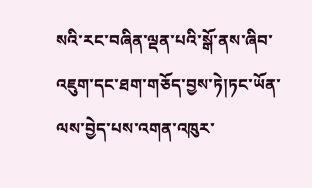སའི་རང་བཞིན་ལྡན་པའི་སྒོ་ནས་ཞིབ་འཇུག་དང་ཐག་གཅོད་བྱས་ཏེ།ཏང་ཡོན་ལས་བྱེད་པས་འགན་འཁུར་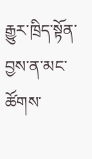རྒྱུར་ཁྲིད་སྟོན་བྱས་ན་མང་ཚོགས་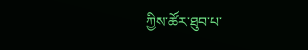ཀྱིས་ཚོར་ཐུབ་པ་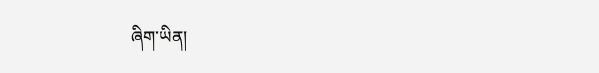ཞིག་ཡིན།